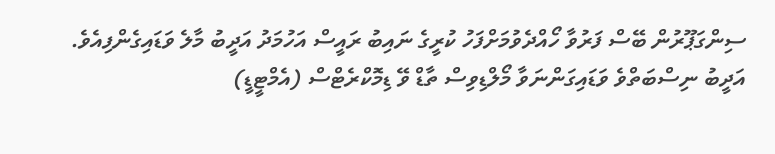ސިންގަޕޫރުން ބޭސް ފަރުވާ ހޯއްދެވުމަށްފަހު ކުރީގެ ނައިބު ރައީސް އަހުމަދު އަދީބު މާލެ ވަޑައިގެންފިއެވެ.
އަދީބު ނިސްބަތްވެ ވަޑައިގަންނަވާ މޯލްޑިވިސް ތާޑް ވޭ ޑިމޮކްރެޓްސް (އެމްޓީޑީ)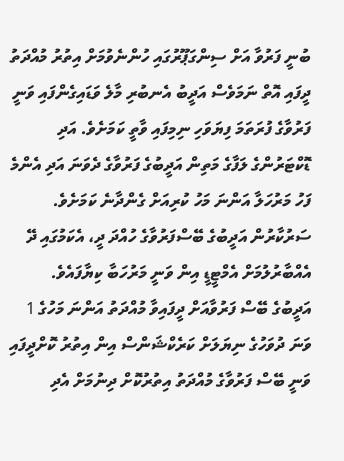ބުނީ ފަރުވާ އަށް ސިންގަޕޫރުގައި ހުންނެވުމަށް އިތުރު މުއްދަތު ދީފައި އޮތް ނަމަވެސް އަދީބު އެނބުރި މާލެ ވަޑައިގެންފައި ވަނީ ފަރުވާގެ ފުރަތަމަ ފިޔަވަހި ނިމިފައި ވާތީ ކަމަށެވެ. އަދި ޑޮކްޓަރުންގެ ލަފާގެ މަތިން އަދީބުގެ ފަރުވާގެ ދެވަނަ އަދި އެންމެ ފަހު މަރުހަލާ އަންނަ މަހު ކުރިއަށް ގެންދާނެ ކަމަށެވެ.
ސަރުކާރުން އަދީބުގެ ބޭސްފަރުވާގެ ހުއްދަ ދީ، އެކަމުގައި ދޭ އެއްބާރުލުމަށް އެމްޓީޑީ އިން ވަނީ މަރުހަބާ ކިޔާފައެވެ.
އަދީބުގެ ބޭސް ފަރުވާއަށް ދީފައިވާ މުއްދަތު އަންނަ މަހުގެ 1 ވަނަ ދުވަހުގެ ނިޔަލަށް ކަރެކްޝަންސް އިން އިތުރު ކޮށްދީފައި ވަނީ ބޭސް ފަރުވާގެ މުއްދަތު އިތުރުކޮށް ދިނުމަށް އެދި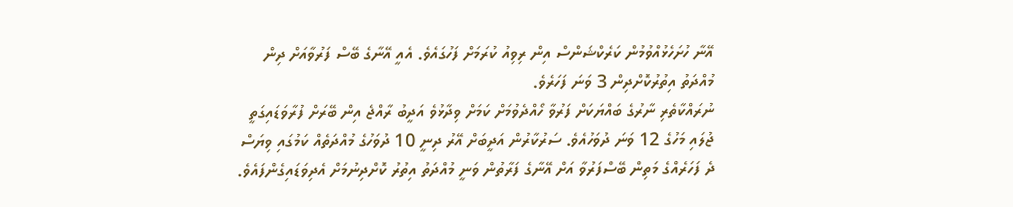އޭނާ ހުށަހެޅުއްވުމުން ކަރެކްޝަންސް އިން ރިވިއު ކުރަމަށް ފަހުގައެވެ. އެއީ އޭނާގެ ބޭސް ފަރުވާއަށް ދިން މުއްދަތު އިތުރުކޮށްދިން 3 ވަނަ ފަހަރެވެ.
ނުރައްކާތެރި ނާރުގެ ބައްޔަކަށް ފަރުވާ ހޯއްދެވުމަށް ކަމަށް ވިދާޅުވެ އަދީބު ރާއްޖެ އިން ބޭރަށް ފުރާވަޑައިގަތީ ޖުލައި މަހުގެ 12 ވަނަ ދުވަހުއެވެ. ސަރުކާރުން އަދީބަށް އޭރު ދިނީ 10 ދުވަހުގެ މުއްދަތެއް ކަމުގައި ވިޔަސް ދެ ފަހަރެއްގެ މަތިން ބޭސްފަރުވާ އަށް އޭނާގެ ފަރާތުން ވަނީ މުއްދަތު އިތުރު ކޮށްދިނުމަށް އެދިވަޑައިގެންފައެވެ.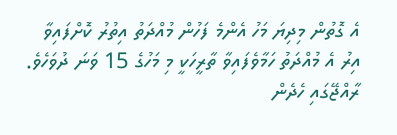އެ ގޮތުން މިދިޔަ މަހު އެންމެ ފަހުން މުއްދަތު އިތުރު ކޮށްފައިވާ އިރު އެ މުއްދަތު ހަމާވެފައިވާ ތާރީހަކީ މި މަހުގެ 15 ވަނަ ދުވަހެވެ.
ރާއްޖޭގައި ހެދެން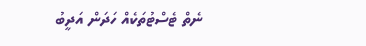ނެތް ޓެސްޓުތަކެއް ހަދަން އަދީބު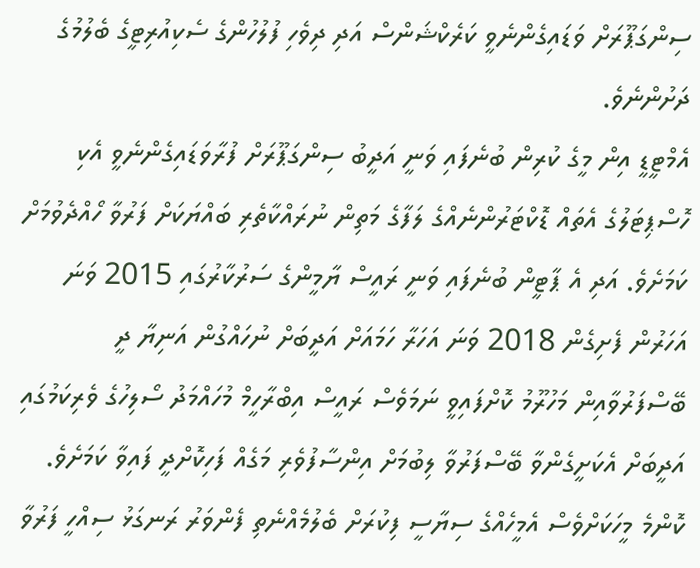ސިންގަޕޫރަށް ވަޑައިގެންނެވީ ކަރެކްޝަންސް އަދި ދިވެހި ފުލުހުންގެ ސެކިއުރިޓީގެ ބެލުމުގެ ދަށުންނެވެ.
އެމްޓީޑީ އިން މީގެ ކުރިން ބުނެފައި ވަނީ އަދީބު ސިންގަޕޫރަށް ފުރާވަޑައިގެންނެވީ އެކި ހޮސްޕިޓަލުގެ އެތައް ޑޮކްޓަރުންނެއްގެ ލަފާގެ މަތިން ނުރައްކާތެރި ބައްޔަކަށް ފަރުވާ ހޯއްދެވުމަށް ކަމަށެވެ. އަދި އެ ޕާޓީން ބުނެފައި ވަނީ ރައީސް ޔާމީންގެ ސަރުކާރުގައި 2015 ވަނަ އަހަރުން ފެށިގެން 2018 ވަނަ އަހަރާ ހަމައަށް އަދީބަށް ނުހައްގުން އަނިޔާ ދީ ބޭސްފަރުވާއިން މަހުރޫމު ކޮށްފައިވީ ނަމަވެސް ރައީސް އިބްރާހީމް މުހައްމަދު ސޯލިހުގެ ވެރިކަމުގައި އަދީބަށް އެކަށީގެންވާ ބޭސްފަރުވާ ލިބުމަށް އިންސާފުވެރި މަގެއް ފަހިކޮށްދީ ފައިވާ ކަމަށެވެ. ކޮންމެ މީހަކަށްވެސް އެމީހެއްގެ ސިޔާސީ ފިކުރަށް ބެލުމެއްނެތި ފެންވަރު ރަނގަޅު ސިއްހީ ފަރުވާ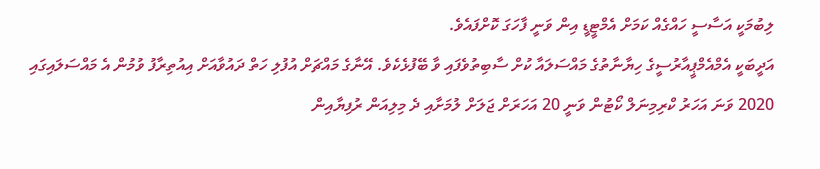ލިބުމަކީ އަސާސީ ހައްގެއް ކަމަށް އެމްޓީޑީ އިން ވަނީ ފާހަގަ ކޮށްފައެވެ.
އަދީބަކީ އެމްއެމްޕީއާރުސީގެ ހިޔާނާތުގެ މައްސަލައާ ކުށް ސާބިތުވެފައި ވާ ބޭފުޅެކެވެ. އޭނާގެ މައްޗަށް އުފުލި ހަތް ދައުވާއަށް އިއުތިރާފު ވުމުން އެ މައްސަލައިގައި 2020 ވަނަ އަހަރު ކްރިމިނަލް ކޯޓުން ވަނީ 20 އަހަރަށް ޖަލަށް ލުމަށާއި ދެ މިލިއަން ރުފިޔާއިން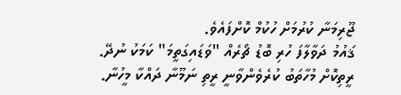ޖޫރިމަނާ ކުރުމަށް ހުކުމް ކޮށްފައެވެ.
ޤައުމު ދަވާލާފަ ހުރި ބޮޑު ޗޯރެއް "ވަޑައިގަތީމަ" ކަމަކު ނުދޭ. ރީތިކޮށް މުހާތަބު ކުރެވެންވާނީ ރީތި ނަމޫނާ ދައްކާ މީހުނާ.